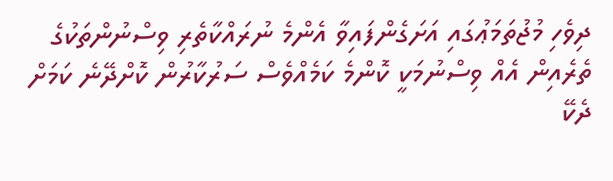ދިވެހި މުޖުތަމަޢުގައި އަށަގެންފައިވާ އެންމެ ނުރައްކާތެރި ވިސްނުންތަކުގެ ތެރެއިން އެއް ވިސްނުމަކީ ކޮންމެ ކަމެއްވެސް ސަރުކާރުން ކޮށްދޭނެ ކަމަށް ދެކޭ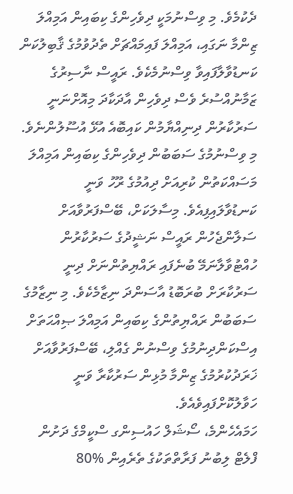ދެކުމެވެ. މި ވިސްނުމަކީ ދިވެހިންގެ ކިބައިން އަމިއްލަ ޒިންމާ ނަގައި، އަމިއްލަ ފައިމައްޗަށް ތެދުވުމުގެ ޤާބިލުކަން ކަނޑުވާލާފައިވާ ވިސްނުމެކެވެ. ރައީސް ނާސިރުގެ ޒަމާނުއްސުރެ ވެސް ދިވެހިން އާދަކާދަ މިއޮށްނަނީ ސަރުކާރުން ދިނިއްޔާމުން ކައިބޮއެ އުޅޭ އުސޫލުންނެވެ. މި ވިސްނުމުގެ ސަބަބުން ދިވެހިންގެ ކިބައިން އަމިއްލަ މަސައްކަތުން ކުރިއަށް ދިއުމުގެ ރޫހު ވަނީ ކަނޑުވާލައިފިއެވެ. މިސާލަކަށް، ބޭސްފަރުވާއަށް ސަލާންޖެހުން ރައީސް ނަޝީދުގެ ސަރުކާރުން ހުއްޓުވާލާނަމޭ ބުނެފައި ރައްޔިތުންނަށް ދިނީ ސަރުކާރަށް ބުރަބޮޑު އާސަންދަ ނިޒާމެކެވެ. މި ނިޒާމުގެ ސަބަބުން ރައްޔިތުންގެ ކިބައިން އަމިއްލަ ޞިއްޙަތަށް އިސްކަންދިނުމުގެ ވިސްނުން ގެއްލި، ބޭސްފަރުވާއަށް ޚަރަދުކުރުމުގެ ޒިންމާ މުޅިން ސަރުކާރާ ވަނީ ހަވާލުކޮށްފައިވެއެވެ.
ހަމައެހެންމެ، ސޯޝަލް ހައުސިންގ ސްކީމްގެ ދަށުން ފްލެޓް ލިބުނު ފަރާތްތަކުގެ ތެރެއިން %80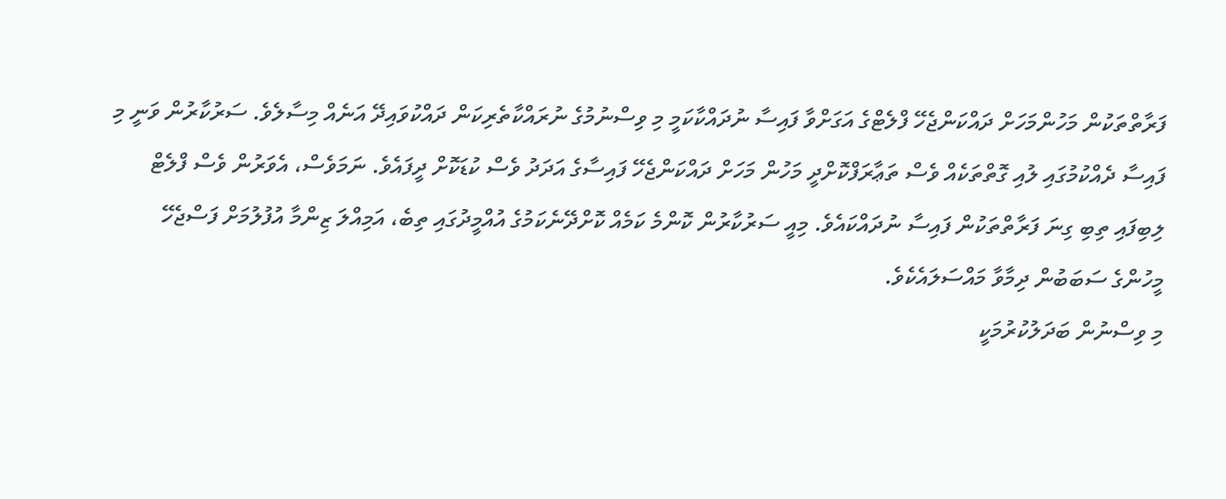ފަރާތްތަކުން މަހުންމަހަށް ދައްކަންޖެހޭ ފްލެޓްގެ އަގަށްވާ ފައިސާ ނުދައްކާކަމީ މި ވިސްނުމުގެ ނުރައްކާތެރިކަން ދައްކުވައިދޭ އަނެއް މިސާލެވެ. ސަރުކާރުން ވަނީ މި ފައިސާ ދެއްކުމުގައި ލުއި ގޮތްތަކެއް ވެސް ތަޢާރަފްކޮށްދީ މަހުން މަހަށް ދައްކަންޖެހޭ ފައިސާގެ އަދަދު ވެސް ކުޑަކޮށް ދީފައެވެ. ނަމަވެސް، އެވަރުން ވެސް ފްލެޓް ލިބިފައި ތިބި ގިނަ ފަރާތްތަކުން ފައިސާ ނުދައްކައެވެ. މިއީ ސަރުކާރުން ކޮންމެ ކަމެއް ކޮށްދޭނެކަމުގެ އުއްމީދުގައި ތިބެ، އަމިއްލަ ޒިންމާ އުފުލުމަށް ފަސްޖެހޭ މީހުންގެ ސަބަބުން ދިމާވާ މައްސަލައެކެވެ.
މި ވިސްނުން ބަދަލުކުރުމަކީ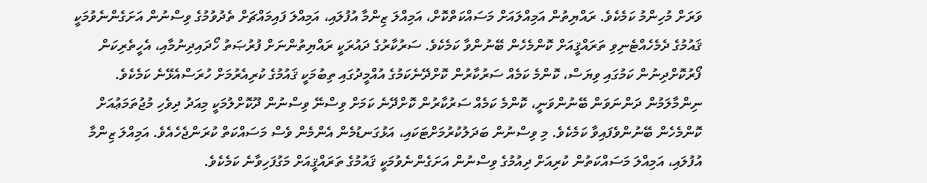ވަރަށް މުހިންމު ކަމެކެވެ. ރައްޔިތުން އަމިއްލައަށް މަސައްކަތްކޮށް، އަމިއްލަ ޒިންމާ އުފުލައި، އަމިއްލަ ފައިމައްޗަށް ތެދުވުމުގެ ވިސްނުން އަށަގެންނެވުމަކީ ޤައުމުގެ ދެމެހެއްޓެނިވި ތަރައްޤީއަށް ކޮންމެހެން ބޭނުންވާ ކަމެކެވެ. ސަރުކާރުގެ ދައުރަކީ ރައްޔިތުންނަށް ފުރުޞަތު ހޯދައިދިނުމާއި، އެހީތެރިކަން ފޯރުކޮށްދިނުން ކަމުގައި ވިޔަސް، ކޮންމެ ކަމެއް ސަރުކާރުން ކޮށްދޭނެކަމުގެ އުއްމީދުގައި ތިބުމަކީ ޤައުމުގެ ކުރިއެރުމަށް ހުރަސްއެޅޭނެ ކަމެކެވެ.
ނިންމާލަމުން ދަންނަވަން ބޭނުންވަނީ، ކޮންމެ ކަމެއް ސަރުކާރުން ކޮށްދޭނެ ކަމަށް ވިސްނޭ ވިސްނުން ދޫކޮށްލުމަކީ މިއަދު ދިވެހި މުޖުތަމަޢުއަށް ކޮންމެހެން ބޭނުންވެފައިވާ ކަމެކެވެ. މި ވިސްނުން ބަދަލުކުރުމަށްޓަކައި، އަޅުގަނޑުމެން އެންމެން ވެސް މަސައްކަތް ކުރަންޖެހެއެވެ. އަމިއްލަ ޒިންމާ އުފުލައި، އަމިއްލަ މަސައްކަތުން ކުރިއަށް ދިއުމުގެ ވިސްނުން އަށަގެންނެވުމަކީ ޤައުމުގެ ތަރައްޤީއަށް މަގުފަހިވާނެ ކަމެކެވެ.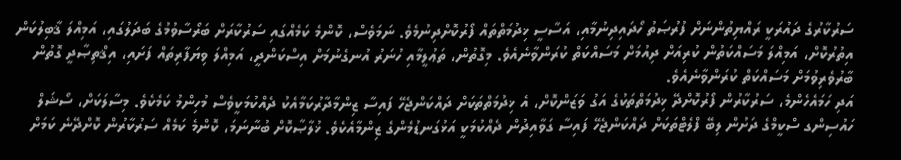ސަރުކާރުގެ ދައުރަކީ ރައްޔިތުންނަށް ފުރުޞަތު ހޯދައިދިނުމާއި، އަސާސީ ޚިދުމަތްތައް ފޯރުކޮށްދިނުމެވެ. ނަމަވެސް، ކޮންމެ ކަމެއްގައި ސަރުކާރަށް ބަރޯސާވުމުގެ ބަދަލުގައި، އަމިއްލަ ޤާބިލުކަން އިތުރުކޮށް، އަމިއްލަ މަސައްކަތުން ކުރިއަށް ދިއުމަށް މަސައްކަތް ކުރަންވާނެއެވެ. މިގޮތުން، ތަޢުލީމާއި ހުނަރު އުނގެނުމަށް އިސްކަންދީ، އަމިއްލަ ވިޔަފާރިތައް ފަށައި، އިޤްތިޞާދީ ގޮތުން ބާރުވެރިވުމަށް މަސައްކަތް ކުރަންވާނެއެވެ.
އަދި ހަމައެހެންމެ، ސަރުކާރުން ފޯރުކޮށްދޭ ޚިދުމަތްތަކުގެ އަގު ވަޒަންކޮށް، އެ ޚިދުމަތްތަކަށް ދައްކަންޖެހޭ ފައިސާ ޒިންމާދާރުކަމާއެކު ދެއްކުމަކީވެސް މުހިންމު ކަމެކެވެ. މިސާލަކަށް، ސޯޝަލް ހައުސިންގ ސްކީމްގެ ދަށުން ލިބޭ ފްލެޓްތަކަށް ދައްކަންޖެހޭ ފައިސާ ގަވާއިދުން ދެއްކުމަކީ އަޅުގަނޑުމެންގެ ޒިންމާއެކެވެ. ޚުލާޞާކޮށް ބުނާނަމަ، ކޮންމެ ކަމެއް ސަރުކާރުން ކޮށްދޭނެ ކަމަށް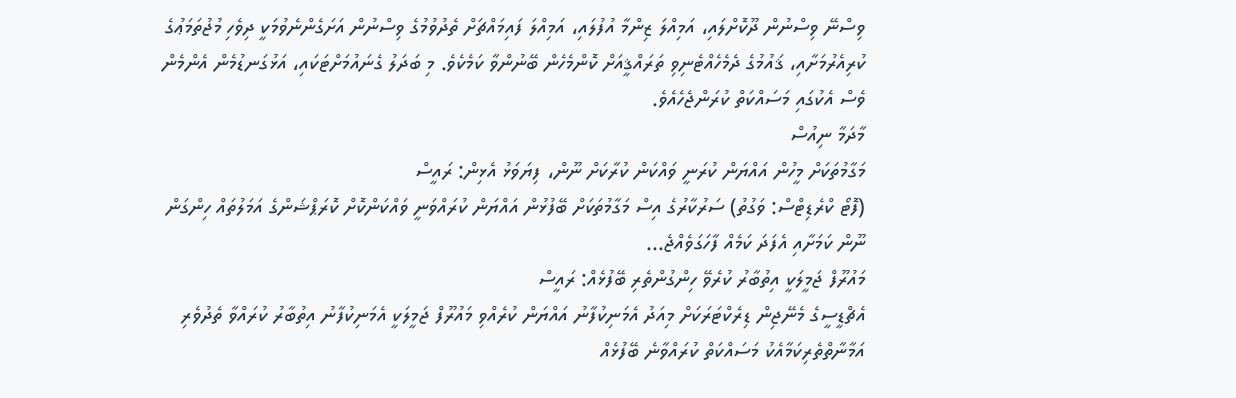ވިސްނޭ ވިސްނުން ދޫކޮށްލައި، އަމިއްލަ ޒިންމާ އުފުލައި، އަމިއްލަ ފައިމައްޗަށް ތެދުވުމުގެ ވިސްނުން އަށަގެންނެވުމަކީ ދިވެހި މުޖުތަމަޢުގެ ކުރިއެރުމަށާއި، ޤައުމުގެ ދެމެހެއްޓެނިވި ތަރައްޤީއަށް ކޮންމެހެން ބޭނުންވާ ކަމެކެވެ. މި ބަދަލު ގެނައުމަށްޓަކައި، އަޅުގަނޑުމެން އެންމެން ވެސް އެކުގައި މަސައްކަތް ކުރަންޖެހެއެވެ.
މާދަމާ ނިއުސް
މަގާމުތަކަށް މީހުން އައްޔަން ކުރަނީ ވައްކަން ކުރާކަށް ނޫން، ފިޔަވަޅު އެޅިން: ރައީސް
(ފޮޓޯ ކްރެޑިޓްސް: ވަގުތު) ސަރުކާރުގެ އިސް މަގާމުތަކަށް ބޭފުޅުން އައްޔަން ކުރައްވަނީ ވައްކަންކޮށް ކޮރަޕްޝަންގެ އަމަލުތައް ހިންގަން ނޫން ކަމަށާއި އެފަދަ ކަމެއް ފާހަގަވެއްޖެ...
މައުރޫފް ޖަމީލަކީ އިތުބާރު ކުރެވޭ ހިންގުންތެރި ބޭފުޅެއް: ރައީސް
އެޗްޑީސީގެ މެނޭޖިން ޑިރެކްޓަރަކަށް މިއަދު އެމަނިކުފާނު އައްޔަން ކުރެއްވި މައުރޫފް ޖަމީލަކީ އެމަނިކުފާނު އިތުބާރު ކުރައްވާ ތެދުވެރި އަމާނާތްތެރިކަމާއެކު މަސައްކަތް ކުރައްވާނެ ބޭފުޅެއް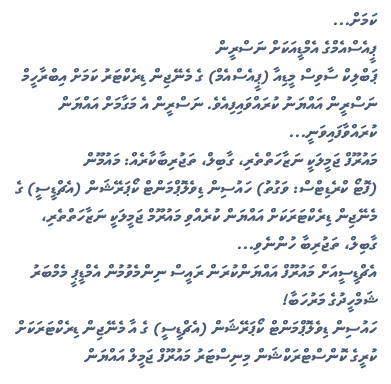ކަމަށް...
ޕީއެސްއެމްގެ އެމްޑީއަކަށް ނަސްރީން
ޕަބްލިކް ސާވިސް މީޑިއާ (ޕީއެސްއެމް) ގެ މެނޭޖިން ޑިރެކްޓަރު ކަމަށް އިބްރާހީމް ނަސްރީން އައްޔަނު ކުރައްވައިފިއެވެ. ނަސްރީން އެ މަގާމަށް އައްޔަން ކުރައްވާފައިވަނީ...
މައުރޫފް ޖަމީލަކީ ނަޒާހަތްތެރި، ގާބިލް، ތަޖުރިބާކާރެއް: މައުމޫން
(ފޮޓޯ ކްރެޑިޓްސް: ވަގުތު) ހައުސިން ޑިވެލޮޕްމަންޓް ކޯޕަރޭޝަން (އެޗްޑީސީ) ގެ މެނޭޖިން ޑިރެކްޓަރަކަށް އައްޔަން ކުރެއްވި މައުރޫމް ޖަމީލަކީ ނަޒާހަތްތެރި، ގާބިލް، ތަޖުރިބާ ހުންނެވި...
އެޗްޑީސީއަށް މައުރޫފް އައްޔަންކުރަން ރައީސް ނިންމެވުމުން އެމްޑީޕީ މެމްބަރު ޝަމްހީދުގެ މަރުހަބާ!
ހައުސިން ޑިވެލޮޕްމަންޓް ކޯޕަރޭޝަން (އެޗްޑީސީ) ގެ އާ މެނޭޖިން ޑިރެކްޓަރަކަށް ކުރީގެ ކޮންސްޓްރަކްޝަން މިނިސްޓަރު މައުރޫފް ޖަމީލް އައްޔަން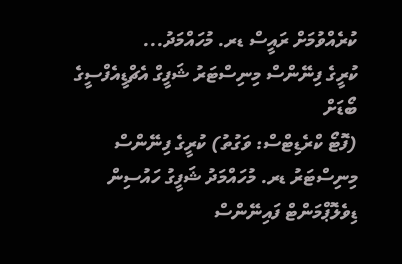ކުރެއްވުމަށް ރައީސް ޑރ. މުހައްމަދު...
ކުރީގެ ފިނޭންސް މިނިސްޓަރު ޝަފީގް އެޗްޑީއެފްސީގެ ބޯޑަށް
(ފޮޓޯ ކްރެޑިޓްސް: ވަގުތު) ކުރީގެ ފިނޭންސް މިނިސްޓަރު ޑރ. މުހައްމަދު ޝަފީގު ހައުސިން ޑިވެލޮޕްމަންޓް ފައިނޭންސް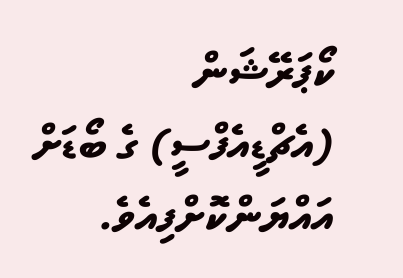ކޯޕަރޭޝަން (އެޗްޑީއެފްސީ) ގެ ބޯޑަށް އައްޔަންކޮށްފިއެވެ.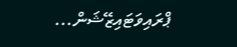ޕްރައިވަޓައިޒޭޝަން...